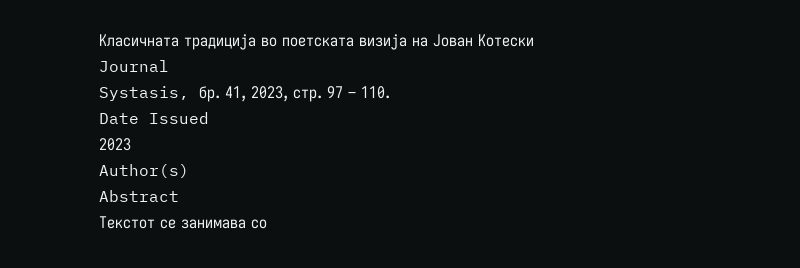Класичната традиција во поетската визија на Јован Котески
Journal
Systasis, бр. 41, 2023, стр. 97 – 110.
Date Issued
2023
Author(s)
Abstract
Текстот се занимава со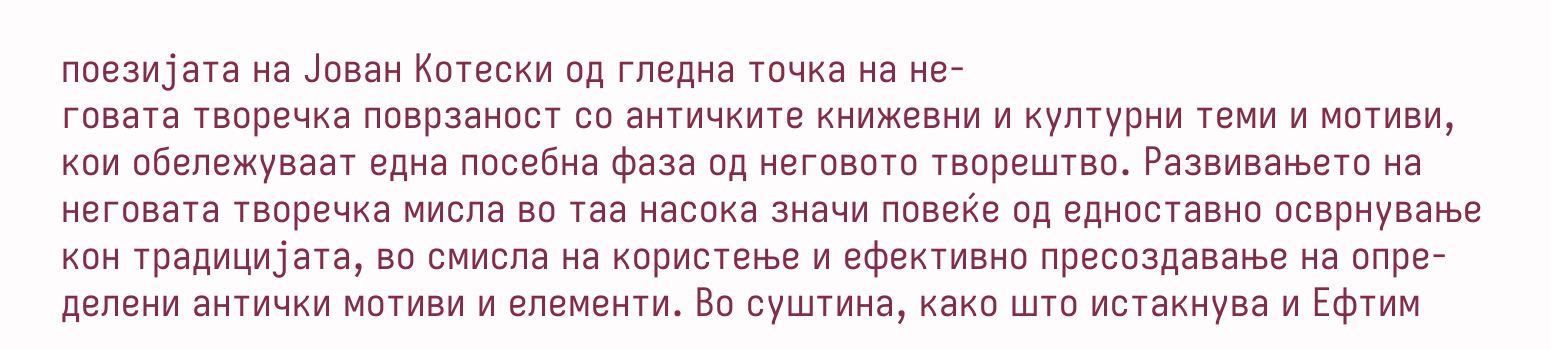поезијата на Јован Котески од гледна точка на не-
говата творечка поврзаност со античките книжевни и културни теми и мотиви,
кои обележуваат една посебна фаза од неговото творештво. Развивањето на
неговата творечка мисла во таа насока значи повеќе од едноставно осврнување
кон традицијата, во смисла на користење и ефективно пресоздавање на опре-
делени антички мотиви и елементи. Во суштина, како што истакнува и Ефтим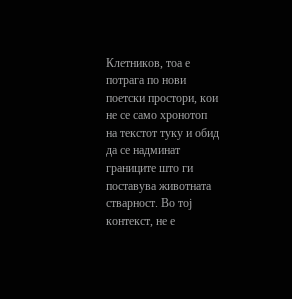Клетников, тоа е потрага по нови поетски простори, кои не се само хронотоп
на текстот туку и обид да се надминат границите што ги поставува животната
стварност. Во тој контекст, не е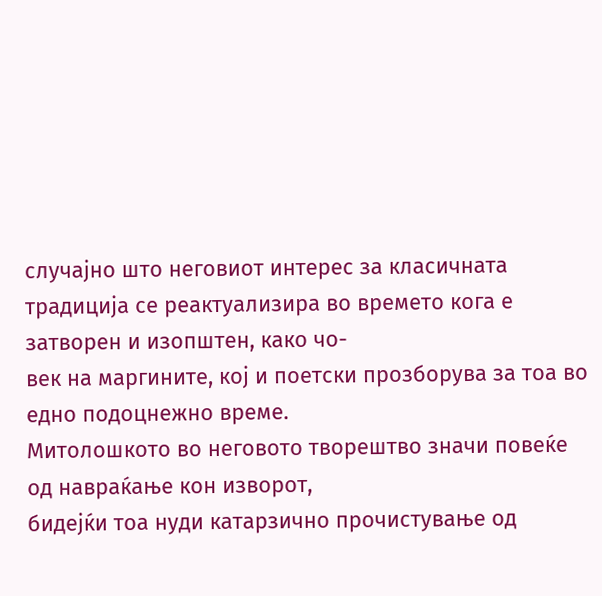случајно што неговиот интерес за класичната
традиција се реактуализира во времето кога е затворен и изопштен, како чо-
век на маргините, кој и поетски прозборува за тоа во едно подоцнежно време.
Митолошкото во неговото творештво значи повеќе од навраќање кон изворот,
бидејќи тоа нуди катарзично прочистување од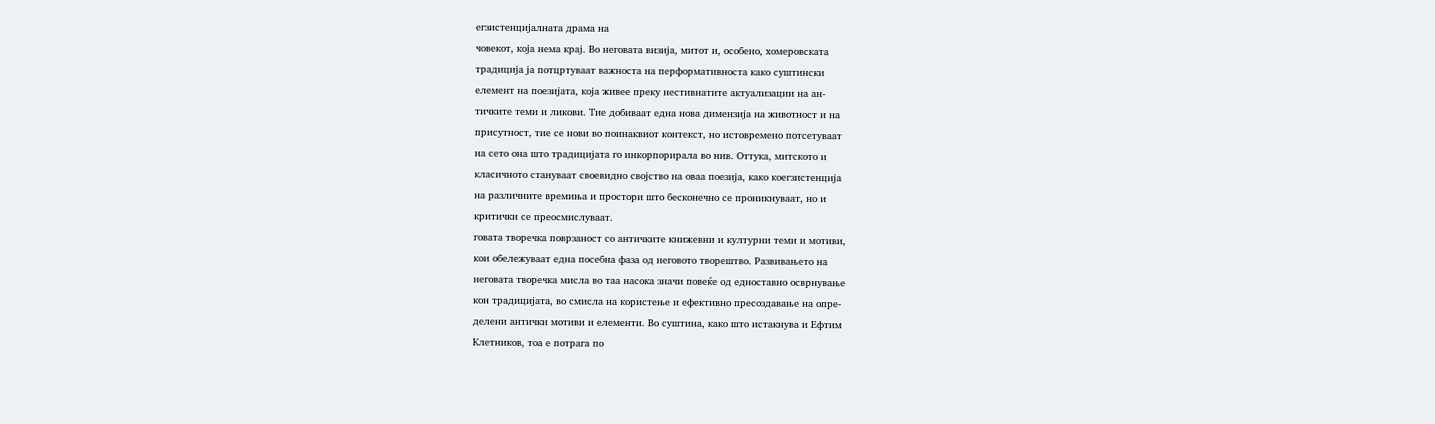егзистенцијалната драма на
човекот, која нема крај. Во неговата визија, митот и, особено, хомеровската
традиција ја потцртуваат важноста на перформативноста како суштински
елемент на поезијата, која живее преку нестивнатите актуализации на ан-
тичките теми и ликови. Тие добиваат една нова димензија на животност и на
присутност, тие се нови во поинаквиот контекст, но истовремено потсетуваат
на сето она што традицијата го инкорпорирала во нив. Оттука, митското и
класичното стануваат своевидно својство на оваа поезија, како коегзистенција
на различните времиња и простори што бесконечно се проникнуваат, но и
критички се преосмислуваат.
говата творечка поврзаност со античките книжевни и културни теми и мотиви,
кои обележуваат една посебна фаза од неговото творештво. Развивањето на
неговата творечка мисла во таа насока значи повеќе од едноставно осврнување
кон традицијата, во смисла на користење и ефективно пресоздавање на опре-
делени антички мотиви и елементи. Во суштина, како што истакнува и Ефтим
Клетников, тоа е потрага по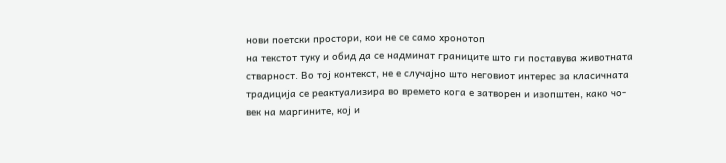нови поетски простори, кои не се само хронотоп
на текстот туку и обид да се надминат границите што ги поставува животната
стварност. Во тој контекст, не е случајно што неговиот интерес за класичната
традиција се реактуализира во времето кога е затворен и изопштен, како чо-
век на маргините, кој и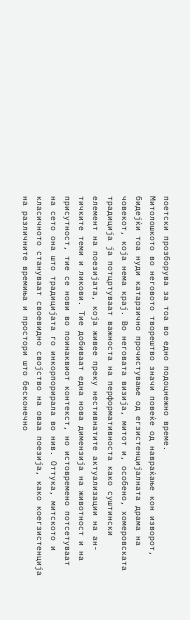поетски прозборува за тоа во едно подоцнежно време.
Митолошкото во неговото творештво значи повеќе од навраќање кон изворот,
бидејќи тоа нуди катарзично прочистување од егзистенцијалната драма на
човекот, која нема крај. Во неговата визија, митот и, особено, хомеровската
традиција ја потцртуваат важноста на перформативноста како суштински
елемент на поезијата, која живее преку нестивнатите актуализации на ан-
тичките теми и ликови. Тие добиваат една нова димензија на животност и на
присутност, тие се нови во поинаквиот контекст, но истовремено потсетуваат
на сето она што традицијата го инкорпорирала во нив. Оттука, митското и
класичното стануваат своевидно својство на оваа поезија, како коегзистенција
на различните времиња и простори што бесконечно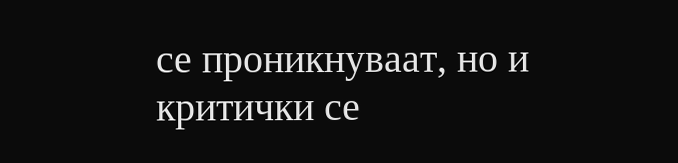се проникнуваат, но и
критички се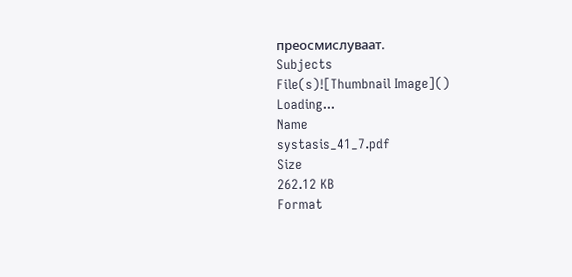преосмислуваат.
Subjects
File(s)![Thumbnail Image]()
Loading...
Name
systasis_41_7.pdf
Size
262.12 KB
Format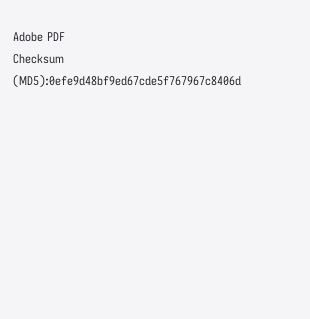Adobe PDF
Checksum
(MD5):0efe9d48bf9ed67cde5f767967c8406d